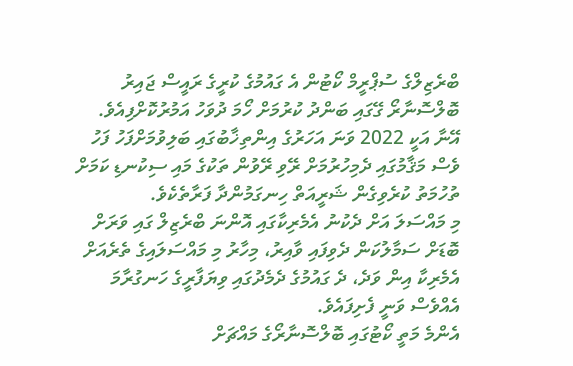ބްރެޒިލްގެ ސުޕްރީމް ކޯޓުން އެ ގައުމުގެ ކުރީގެ ރައީސް ޖައިރު ބޮލްސޮނާރޯ ގޭގައި ބަންދު ކުރުމަށް ހޯމަ ދުވަހު އަމުރުކޮށްފިއެވެ.
އޭނާ އަކީ 2022 ވަނަ އަހަރުގެ އިންތިޚާބުގައި ބަލިވުމަށްފަހު ފަހު ވެސް މަޤާމުގައި ދެމިހުރުމަށް ރޭވި ރޭވުން ތަކުގެ މައި ސިކުނޑި ކަމަށް ތުހުމަތު ކުރެވިގެން ޝަރީއަތް ހިނގަމުންދާ ފަރާތެކެވެ.
މި މައްސަލަ އަށް ދެކުނު އެމެރިކާގައި އޮންނަ ބްރެޒިލް ގައި ވަރަށް ބޮޑަށް ސަމާލުކަން ދެވިފައި ވާއިރު، މިހާރު މި މައްސަލައިގެ ތެރެއަށް އެމެރިކާ އިން ވަދެ، ދެ ގައުމުގެ ދެމެދުގައި ވިޔަފާރީގެ ހަނގުރާމަ އެއްވެސް ވަނީ ފެށިފައެވެ.
އެންމެ މަތީ ކޯޓުގައި ބޮލްސޮނާރޯގެ މައްޗަށް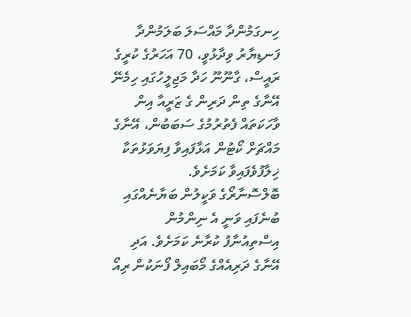ހިނގަމުންދާ މައްސަލަ ބަލަމުންދާ ފަނޑިޔާރު ވިދާޅުވީ، 70 އަހަރުގެ ކުރީގެ ރައީސް، ގާނޫނޫ ހަދާ މަޖިލީހުގައި ހިމެނޭ އޭނާގެ ތިން ދަރިން ގެ ޒަރީއާ އިން ވާހަކަތައް ފެތުރުމުގެ ސަބަބުން، އޭނާގެ މައްޗަށް ކޯޓުން އަޅާފައިވާ ފިޔަވަޅުތަކާ ޚިލާފުވެފައިވާ ކަމަށެވެ.
ބޮލްސޮނާރޯގެ ވަކީލުން ބަޔާނެއްގައި ބުނެފައި ވަނީ އެ ނިންމުން އިސްތިއުނާފު ކުރާނެ ކަމަށެވެ. އަދި އޭނާގެ ދަރިއެއްގެ މޯބައިލް ފޯނަކުން ރިއޯ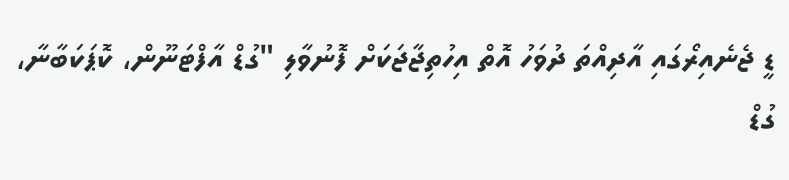ޑީ ޖެނެއިރޯގައި އާދިއްތަ ދުވަހު އޮތް އިހުތިޖާޖަކަށް ފޮނުވާލި "ގުޑް އާފްޓަނޫން، ކޮޕަކަބާނާ، ގުޑް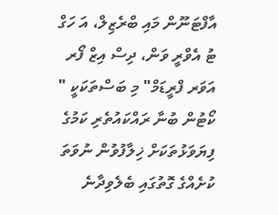އާފްޓަނޫން މައި ބްރެޒިލް، އަ ހަގް ޓު އެވްރީ ވަން، ދިސް އިޒް ފޯރ އަވަރ ފްރީޑަމް" މި ބަސްތަކަކީ " ކޯޓުން ބުނާ ރައްކައުތެރި ކަމުގެ ފިޔަވަޅުތަކަށް ޚިލާފުވުން ނުވަތަ ކުށެއްގެ ގޮތުގައި ބެލެވިދާނެ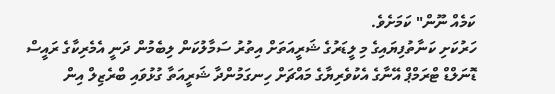ކަމެއް ނޫން" ކަމަށެވެ.
ހަރުކަށި ކަނާތުފިޔައިގެ މި ލީޑަރުގެ ޝަރީއަތަށް އިތުރު ސަމާލުކަން ލިބެމުން ދަނީ އެމެރިކާގެ ރައީސް ޑޮނަލްޑް ޓްރަމްޕް އޭނާގެ އެކުވެރިޔާގެ މައްޗަށް ހިނގަމުންދާ ޝަރީއަތާ ގުޅުވައި ބްރެޒިލް އިން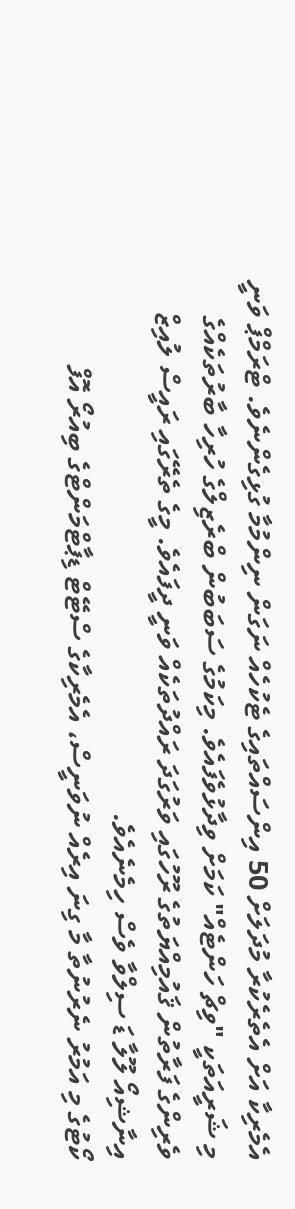އެމެރިކާ އަށް އެތެރެކުރާ މުދަލަށް 50 އިންސައްތައިގެ ޓެކުހެއް ނަގަން ނިންމުމާ ގުޅިގެންނެވެ. ޓްރަމްޕް ވަނީ މި ޝަރީއަތަކީ "ވިޗް ހަންޓެއް" ކަމަށް ވިދާޅުވެފައެވެ. މިކަމުގެ ސަބަބުން ބްރެޒިލްގެ ހުރިހާ ބާރުތަކެއްގެ ވެރިންގެ ފަރާތުން ޤައުމިއްޔަތުގެ ރޫހުގައި ވަރުގަދަ ރައްދުތަކެއް ވަނީ ދީފައެވެ. މީގެ ތެރޭގައި ރައީސް ލުއިޒް އިނާޝިއޯ ލޫލާ ޑަ ސިލްވާ ވެސް ހިމެނެއެވެ.
ކޯޓުގެ މި އަމުރު ނެރުނުތާ މާ ގިނަ އިރެއް ނުވަނީސް، އެމެރިކާގެ ސްޓޭޓް ޑިޕާޓްމަންޓްގެ ބިއުރޯ އޮފް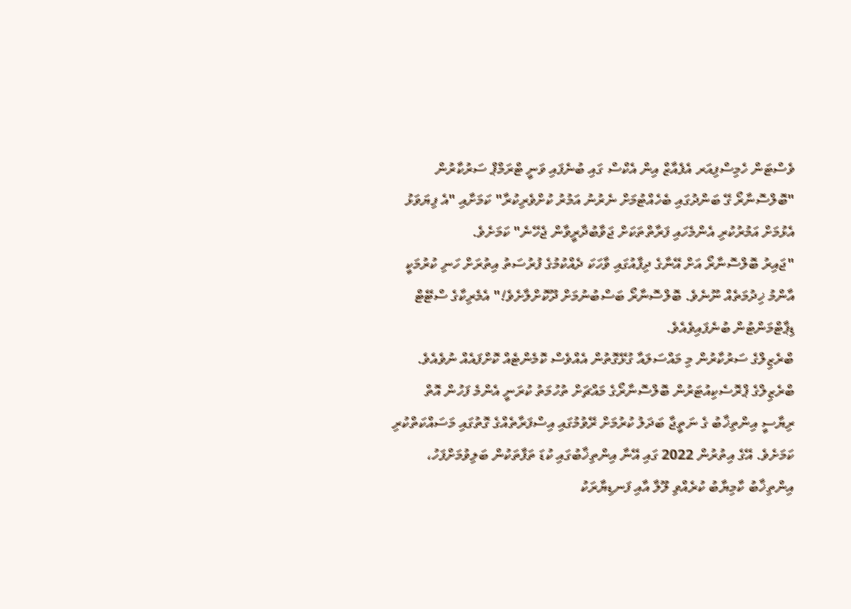ވެސްޓަން ހެމިސްފިއަރ އެފެއާޒް އިން އެކްސް ގައި ބުނެފައި ވަނީ ޓްރަމްޕް ސަރުކާރުން "ބޮލްސޮނާރޯ ގޭ ބަންދުގައި ބެހެއްޓުމަށް ނެރުނު އަމުރު ކުށްވެރިކުރާ" ކަމަށާއި "އެ ފިޔަވަޅު އެޅުމަށް އަމުރުކުރި އެންމެހައި ފަރާތްތަކަށް ޖަވާބުދާރީވާން ޖެހޭނެ" ކަމަށެވެ.
"ޖައިރު ބޮލްސޮނާރޯ އަށް އޭނާގެ ދިފާއުގައި ވާހަކަ ދެއްކުމުގެ ފުރުސަތު އިތުރަށް ހަނި ކުރުމަކީ އާންމު ޚިދުމަތެއް ނޫނެވެ. ބޮލްސޮނާރޯ ބަސްބުނުމަށް ދޫކޮށްލާށެވެ!" އެމެރިކާގެ ސްޓޭޓް ޑިޕާޓްމަންޓުން ބުނެފައިވެއެވެ.
ބްރެޒިލްގެ ސަރުކާރުން މި މައްސަލައާ ގުޅޭގޮތުން އެއްވެސް ކޮމެންޓެއް ކޮށްފައެއް ނުވެއެވެ.
ބްރެޒިލްގެ ޕްރޮސެކިއުޓަރުން ބޮލްސޮނާރޯގެ މައްޗަށް ތުހުމަތު ކުރަނީ އެންމެ ފަހުން އޮތް ރިޔާސީ އިންތިޚާބު ގެ ނަތީޖާ ބަދަލު ކުރުމަށް ރޭވުމުގައި އިސްފަރާތެއްގެ ގޮތުގައި މަސައްކަތްކުރި ކަމަށެވެ. އޭގެ އިތުރުން 2022 ގައި އޭނާ އިންތިޚާބުގައި ކުޑަ ތަފާތަކުން ބަލިވުމަށްފަހު، އިންތިޚާބު ކާމިޔާބު ކުރެއްވި ލޫލާ އާއި ފަނޑިޔާރަކު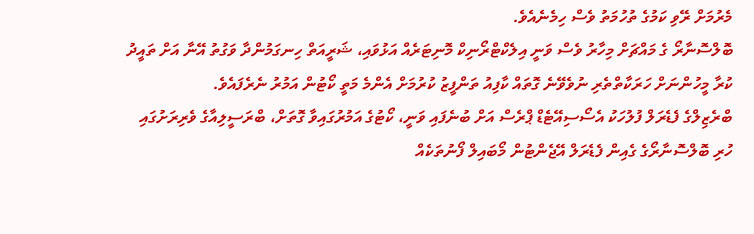މެރުމަށް ރޭވި ކަމުގެ ތުހުމަތު ވެސް ހިމެނެއެވެ.
ބޮލްސޮނާރޯ ގެ މައްޗަށް މިހާރު ވެސް ވަނީ އިލެކްޓްރޯނިކް މޮނިޓަރެއް އަޅުވައި، ޝަރީއަތް ހިނގަމުންދާ ވަގުތު އޭނާ އަށް ތައީދު ކުރާ މީހުންނަށް ހަރަކާތްތެރި ނުވެވޭނެ ގޮތައް ކާފިއު ތަންފީޒު ކުރުމަށް އެންމެ މަތީ ކޯޓުން އަމުރު ނެރެފައެވެ.
ބްރެޒިލްގެ ފެޑެރަލް ފުލުހަކު އެސޯސިއޭޓެޑް ޕްރެސް އަށް ބުނެފައި ވަނީ، ކޯޓުގެ އަމުރުގައިވާ ގޮތަށް، ބްރަސީލިއާގެ ވެރިރަށުގައި ހުރި ބޮލްސޮނާރޯގެ ގެއިން ފެޑެރަލް އޭޖެންޓުން މޯބައިލް ފޯނުތަކެއް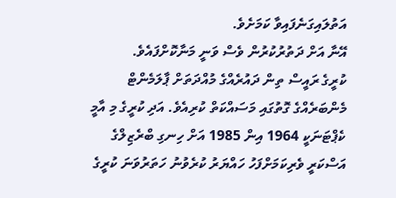އަތުލައިގަނެފައިވާ ކަމަށެވެ.
އޭނާ އަށް ދަތުރުކުރުން ވެސް ވަނީ މަނާކޮށްފައެވެ.
ކުރީގެ ރައީސް ތިން ދައުރެއްގެ މުއްދަތަށް ޕާލަމެންޓް މެންބަރެއްގެ ގޮތުގައި މަސައްކަތް ކުރިއެވެ. އަދި ކުރީގެ މި އާމީ ކެޕްޓަނަކީ 1964 އިން 1985 އަށް ހިނގި ބްރެޒިލްގެ އަސްކަރީ ވެރިކަމަށްފަހު ހައްޔަރު ކުރެވުނު ހަތަރުވަނަ ކުރީގެ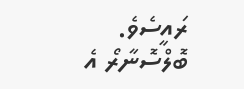ރައީސެވެ. ބޮލްސޮނާރޯ އެ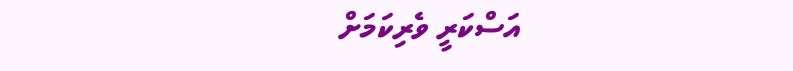އަސްކަރީ ވެރިކަމަށް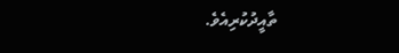ތާއީދުކުރިއެވެ.